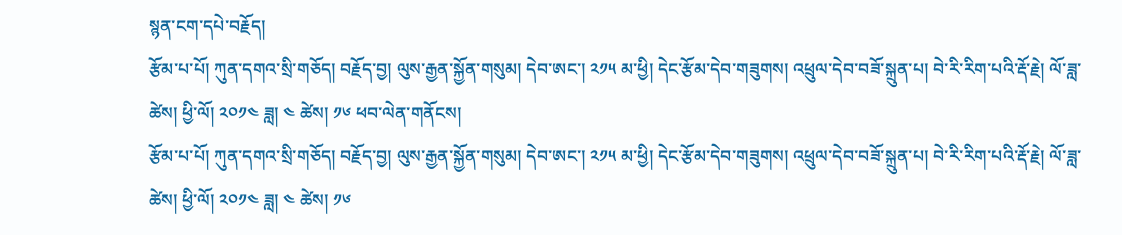སྙན་ངག་དཔེ་བརྗོད།
རྩོམ་པ་པོ། ཀུན་དགའ་སྲི་གཅོད། བརྗོད་བྱ། ལུས་རྒྱན་སྐྱོན་གསུམ། དེབ་ཨང་། ༢༡༥ མ་ཕྱི། དེང་རྩོམ་དེབ་གཟུགས། འཕྲུལ་དེབ་བཟོ་སྐྲུན་པ། བེ་རི་རིག་པའི་རྡོ་རྗེ། ལོ་ཟླ་ཚེས། ཕྱི་ལོ། ༢༠༡༤ ཟླ། ༤ ཚེས། ༡༦ ཕབ་ལེན་གནོངས།
རྩོམ་པ་པོ། ཀུན་དགའ་སྲི་གཅོད། བརྗོད་བྱ། ལུས་རྒྱན་སྐྱོན་གསུམ། དེབ་ཨང་། ༢༡༥ མ་ཕྱི། དེང་རྩོམ་དེབ་གཟུགས། འཕྲུལ་དེབ་བཟོ་སྐྲུན་པ། བེ་རི་རིག་པའི་རྡོ་རྗེ། ལོ་ཟླ་ཚེས། ཕྱི་ལོ། ༢༠༡༤ ཟླ། ༤ ཚེས། ༡༦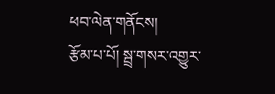ཕབ་ལེན་གནོངས།
རྩོམ་པ་པོ། སྦྲ་གསར་འགྱུར་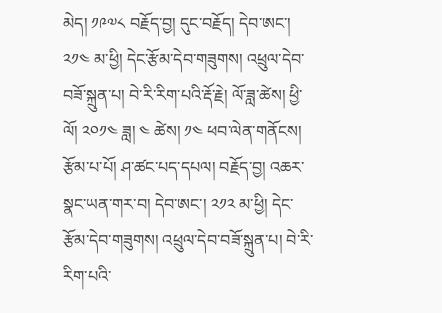མེད། ༡༩༧༨ བརྗོད་བྱ། དུང་བརྗོད། དེབ་ཨང་། ༢༡༤ མ་ཕྱི། དེང་རྩོམ་དེབ་གཟུགས། འཕྲུལ་དེབ་བཟོ་སྐྲུན་པ། བེ་རི་རིག་པའི་རྡོ་རྗེ། ལོ་ཟླ་ཚེས། ཕྱི་ལོ། ༢༠༡༤ ཟླ། ༤ ཚེས། ༡༤ ཕབ་ལེན་གནོངས།
རྩོམ་པ་པོ། ཤ་ཚང་པད་དཔལ། བརྗོད་བྱ། འཆར་སྣང་ཡན་གར་བ། དེབ་ཨང་། ༢༡༢ མ་ཕྱི། དེང་རྩོམ་དེབ་གཟུགས། འཕྲུལ་དེབ་བཟོ་སྐྲུན་པ། བེ་རི་རིག་པའི་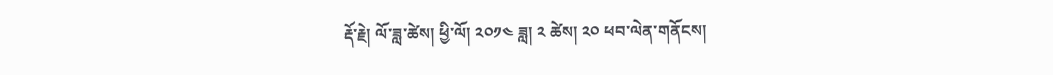རྡོ་རྗེ། ལོ་ཟླ་ཚེས། ཕྱི་ལོ། ༢༠༡༤ ཟླ། ༢ ཚེས། ༢༠ ཕབ་ལེན་གནོངས།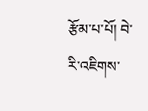རྩོམ་པ་པོ། བེ་རི་འཇིགས་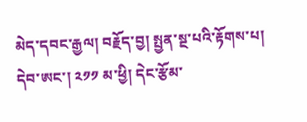མེད་དབང་རྒྱལ། བརྗོད་བྱ། སྤྱན་སྔ་པའི་རྟོགས་པ། དེབ་ཨང་། ༢༡༡ མ་ཕྱི། དེང་རྩོམ་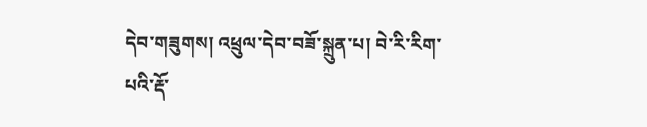དེབ་གཟུགས། འཕྲུལ་དེབ་བཟོ་སྐྲུན་པ། བེ་རི་རིག་པའི་རྡོ་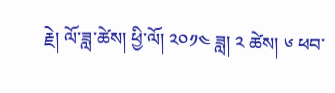རྗེ། ལོ་ཟླ་ཚེས། ཕྱི་ལོ། ༢༠༡༤ ཟླ། ༢ ཚེས། ༦ ཕབ་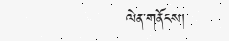ལེན་གནོངས།